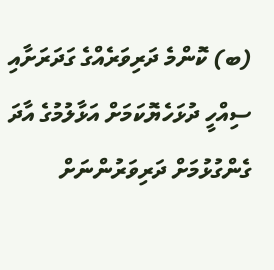(ބ) ކޮންމެ ދަރިވަރެއްގެ ގަދަރަށާއި ސިއްހީ ދުޅަހެޔޮކަމަށް އަޅާލުމުގެ އާދަ ގެންގުޅުމަށް ދަރިވަރުންނަށް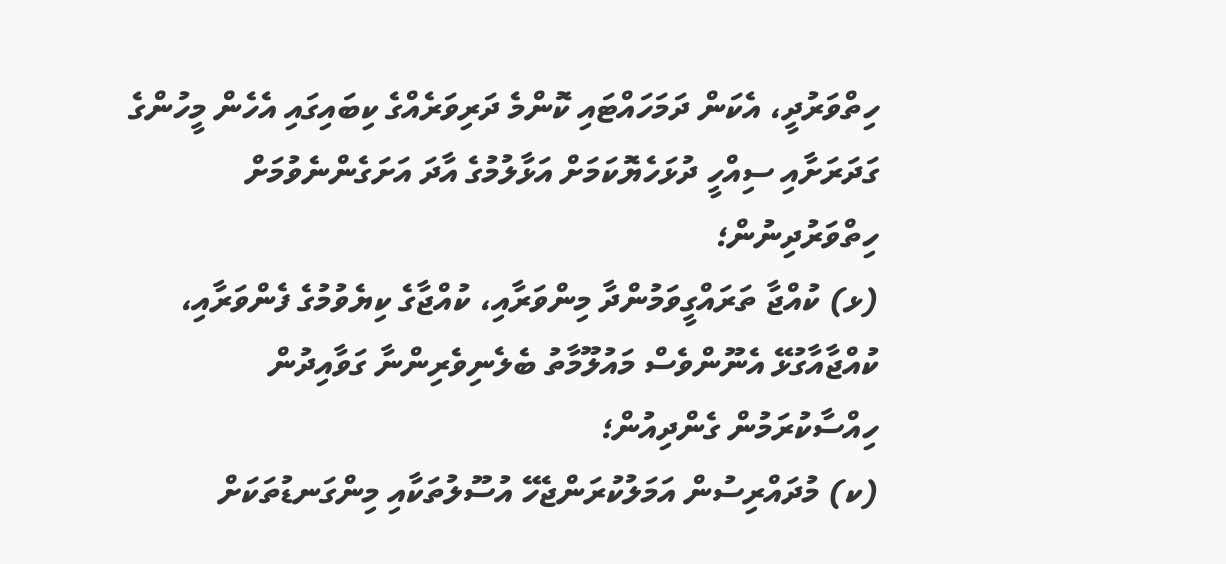ހިތްވަރުދީ، އެކަން ދަމަހައްޓައި ކޮންމެ ދަރިވަރެއްގެ ކިބައިގައި އެހެން މީހުންގެ ގަދަރަށާއި ސިއްހީ ދުޅަހެޔޮކަމަށް އަޅާލުމުގެ އާދަ އަށަގެންނެވުމަށް ހިތްވަރުދިނުން؛
(ޅ) ކުއްޖާ ތަރައްގީވަމުންދާ މިންވަރާއި، ކުއްޖާގެ ކިޔެވުމުގެ ފެންވަރާއި، ކުއްޖާއާގުޅޭ އެނޫންވެސް މައުލޫމާތު ބެލެނިވެރިންނާ ގަވާއިދުން ހިއްސާކުރަމުން ގެންދިއުން؛
(ކ) މުދައްރިސުން އަމަލުކުރަންޖެހޭ އުސޫލުތަކާއި މިންގަނޑުތަކަށް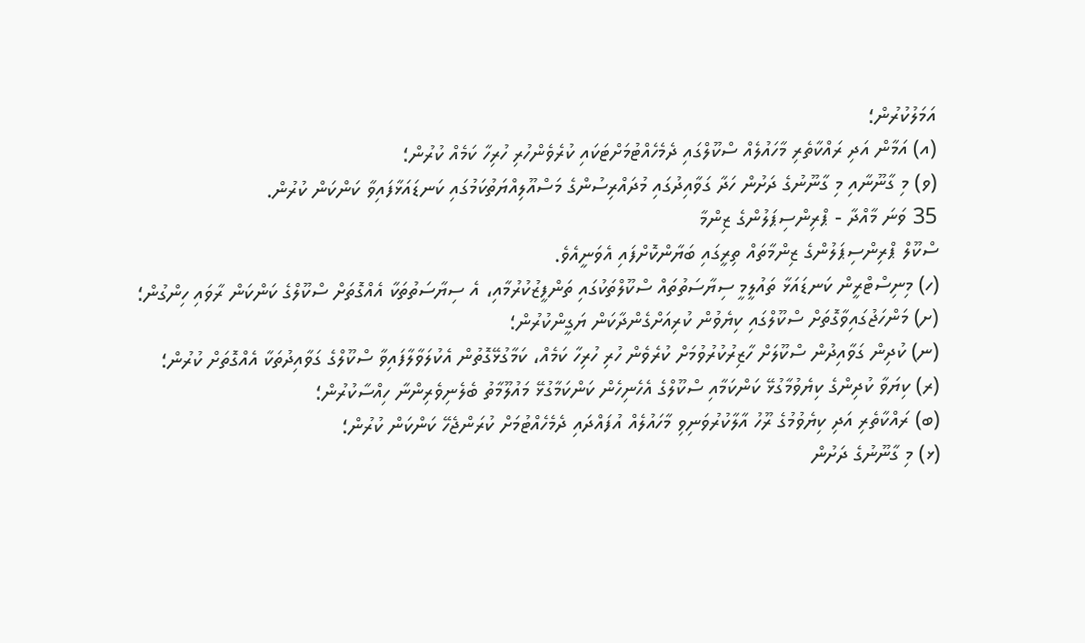އަމަލުކުރުން؛
(އ) އަމާން އަދި ރައްކާތެރި މާހައުލެއް ސްކޫލްގައި ދެމެހެއްޓުމަށްޓަކައި ކުރެވެންހުރި ހުރިހާ ކަމެއް ކުރުން؛
(ވ) މި ގާނޫނާއި މި ގާނޫނުގެ ދަށުން ހަދާ ގަވާއިދުގައި މުދައްރިސުންގެ މަސްއޫލިއްޔަތުކަމުގައި ކަނޑައަޅާފައިވާ ކަންކަން ކުރުން.
35 ވަނަ މާއްދާ - ޕްރިންސިޕަލުންގެ ޒިންމާ
ސްކޫލް ޕްރިންސިޕަލުންގެ ޒިންމާތައް ތިރީގައި ބަޔާންކޮށްފައި އެވަނީއެވެ.
(ހ) މިނިސްޓްރީން ކަނޑައަޅާ ތައުލީމީ ސިޔާސަތުތައް ސްކޫލްތަކުގައި ތަންފީޒުކުރުމާއި، އެ ސިޔާސަތުތަކާ އެއްގޮތަށް ސްކޫލްގެ ކަންކަން ރާވައި ހިންގުން؛
(ށ) މަންހަޖުގައިވާގޮތަށް ސްކޫލްގައި ކިޔެވުން ކުރިއަށްގެންދާކަން ޔަގީންކުރުން؛
(ނ) ކުދިން ގަވާއިދުން ސްކޫލަށް ހާޒިރުކުރުވުމަށް ކުރެވެން ހުރި ހުރިހާ ކަމެއް، ކަމާގުޅޭގޮތުން އެކުލަވާލާފައިވާ ސްކޫލްގެ ގަވާއިދުތަކާ އެއްގޮތަށް ކުރުން؛
(ރ) ކިޔަވާ ކުދިންގެ ކިޔެވުމާގުޅޭ ކަންކަމާއި ސްކޫލްގެ އެހެނިހެން ކަންކަމާގުޅޭ މައުލޫމާތު ބެލެނިވެރިންނާ ހިއްސާކުރުން؛
(ބ) ރައްކާތެރި އަދި ކިޔެވުމުގެ ރޫހު އާލާކުރުވަނިވި މާހައުލެއް އުފައްދައި ދެމެހެއްޓުމަށް ކުރަންޖެހޭ ކަންކަން ކުރުން؛
(ޅ) މި ގާނޫނުގެ ދަށުން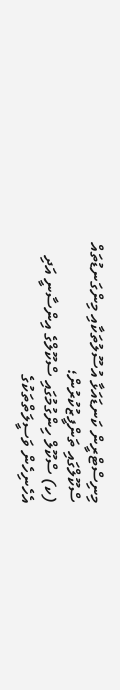މިނިސްޓްރީން ކަނޑައަޅާ އުސޫލުތަކާއި މިންގަނޑުތައް ސްކޫލްގައި ތަންފީޒުކުރުން؛
(ކ) ސްކޫލް ހިންގުމުގައި ސްކޫލްގެ އިންސާނީ އަދި އެހެނިހެން ވަސީލަތްތަކުގެ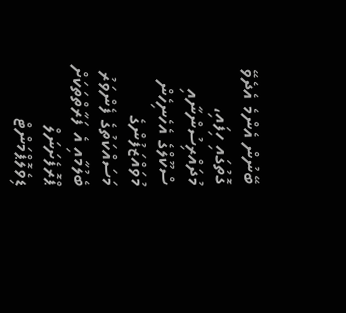ބޭނުން އެންމެ އެދެވޭ ގޮތުގައި ހިފައި، މުދައްރިސުންނާއި ސްކޫލްގެ އެހެނިހެން މުވައްޒަފުންގެ މަސައްކަތުގެ ފެންވަރު ބެލުމާއި އެ ފަރާތްތަކަށް ޕްރޮފެށަނަލް ޑިވެލޮޕްމަންޓް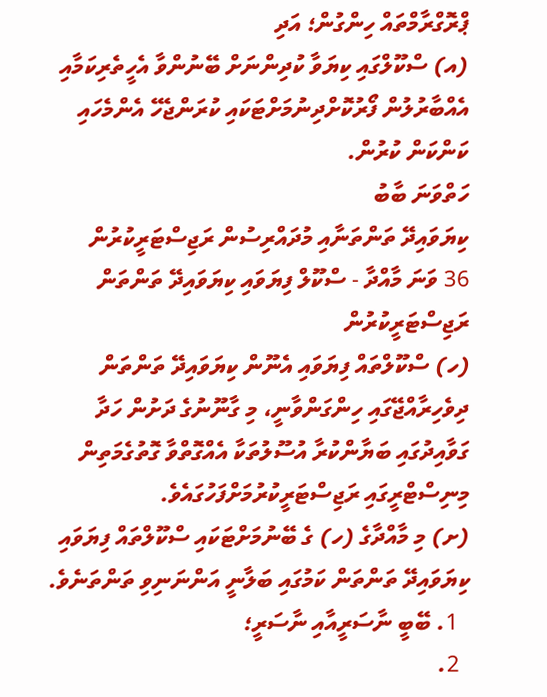ޕްރޮގްރާމްތައް ހިންގުން؛ އަދި
(އ) ސްކޫލްގައި ކިޔަވާ ކުދިންނަށް ބޭނުންވާ އެހީތެރިކަމާއި އެއްބާރުލުން ފޯރުކޮށްދިނުމަށްޓަކައި ކުރަންޖެހޭ އެންމެހައި ކަންކަން ކުރުން.
ހަތްވަނަ ބާބު
ކިޔަވައިދޭ ތަންތަނާއި މުދައްރިސުން ރަޖިސްޓަރީކުރުން
36 ވަނަ މާއްދާ - ސްކޫލް ފިޔަވައި ކިޔަވައިދޭ ތަންތަން ރަޖިސްޓަރީކުރުން
(ހ) ސްކޫލްތައް ފިޔަވައި އެނޫން ކިޔަވައިދޭ ތަންތަން ދިވެހިރާއްޖޭގައި ހިންގަންވާނީ، މި ގާނޫނުގެ ދަށުން ހަދާ ގަވާއިދުގައި ބަޔާންކުރާ އުސޫލުތަކާ އެއްގޮތްވާ ގޮތުގެމަތިން މިނިސްޓްރީގައި ރަޖިސްޓަރީކުރުމަށްފަހުގައެވެ.
(ށ) މި މާއްދާގެ (ހ) ގެ ބޭނުމަށްޓަކައި ސްކޫލްތައް ފިޔަވައި ކިޔަވައިދޭ ތަންތަން ކަމުގައި ބަލާނީ އަންނަނިވި ތަންތަނެވެ.
  1. ބޭބީ ނާސަރީއާއި ނާސަރީ؛
  2.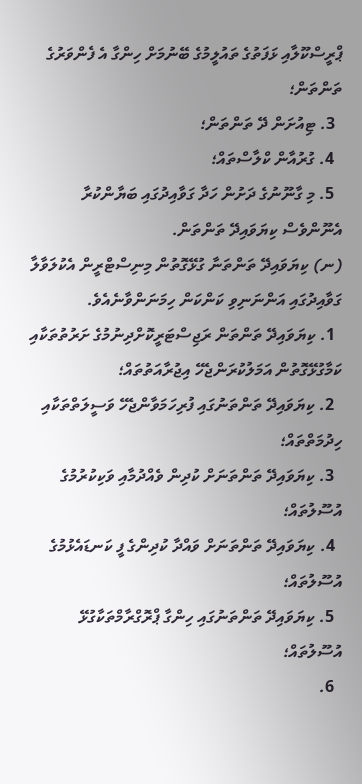ޕްރީސްކޫލާއި ޅަފަތުގެ ތައުލީމުގެ ބޭނުމަށް ހިންގާ އެ ފެންވަރުގެ ތަންތަން؛
  3. ޓިއުށަން ދޭ ތަންތަން؛
  4. ގުރުއާން ކްލާސްތައް؛
  5. މި ގާނޫނުގެ ދަށުން ހަދާ ގަވާއިދުގައި ބަޔާންކުރާ އެނޫންވެސް ކިޔަވައިދޭ ތަންތަން.
(ނ) ކިޔަވައިދޭ ތަންތަނާ ގުޅޭގޮތުން މިނިސްޓްރީން އެކުލަވާލާ ގަވާއިދުގައި އަންނަނިވި ކަންކަން ހިމަނަންވާނެއެވެ.
  1. ކިޔަވައިދޭ ތަންތަން ރަޖިސްޓަރީކޮށްދިނުމުގެ ށަރުތުތަކާއި ކަމާގުޅޭގޮތުން އަމަލުކުރަންޖެހޭ އިޖުރާއަތުތައް؛
  2. ކިޔަވައިދޭ ތަންތަނުގައި ފުރިހަމަވާންޖެހޭ ވަސީލަތްތަކާއި ހިދުމަތްތައް؛
  3. ކިޔަވައިދޭ ތަންތަނަށް ކުދިން ވެއްދުމާއި ވަކިކުރުމުގެ އުސޫލުތައް؛
  4. ކިޔަވައިދޭ ތަންތަނަށް ވައްދާ ކުދިންގެ ފީ ކަނޑައެޅުމުގެ އުސޫލުތައް؛
  5. ކިޔަވައިދޭ ތަންތަނުގައި ހިންގާ ޕްރޮގްރާމްތަކާގުޅޭ އުސޫލުތައް؛
  6.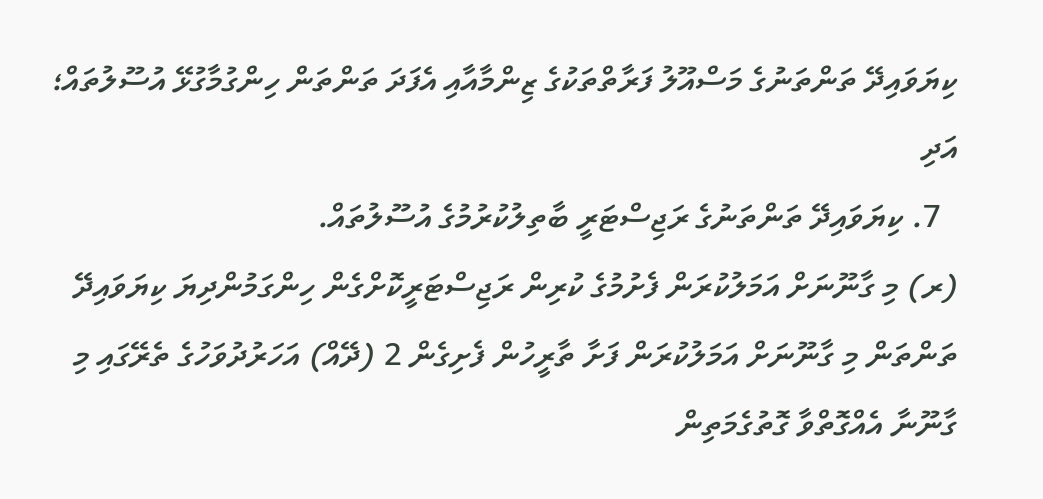ކިޔަވައިދޭ ތަންތަނުގެ މަސްއޫލު ފަރާތްތަކުގެ ޒިންމާއާއި އެފަދަ ތަންތަން ހިންގުމާގުޅޭ އުސޫލުތައް؛ އަދި
  7. ކިޔަވައިދޭ ތަންތަނުގެ ރަޖިސްޓަރީ ބާތިލުކުރުމުގެ އުސޫލުތައް.
(ރ) މި ގާނޫނަށް އަމަލުކުރަން ފެށުމުގެ ކުރިން ރަޖިސްޓަރީކޮށްގެން ހިންގަމުންދިޔަ ކިޔަވައިދޭ ތަންތަން މި ގާނޫނަށް އަމަލުކުރަން ފަށާ ތާރީހުން ފެށިގެން 2 (ދޭއް) އަހަރުދުވަހުގެ ތެރޭގައި މި ގާނޫނާ އެއްގޮތްވާ ގޮތުގެމަތިން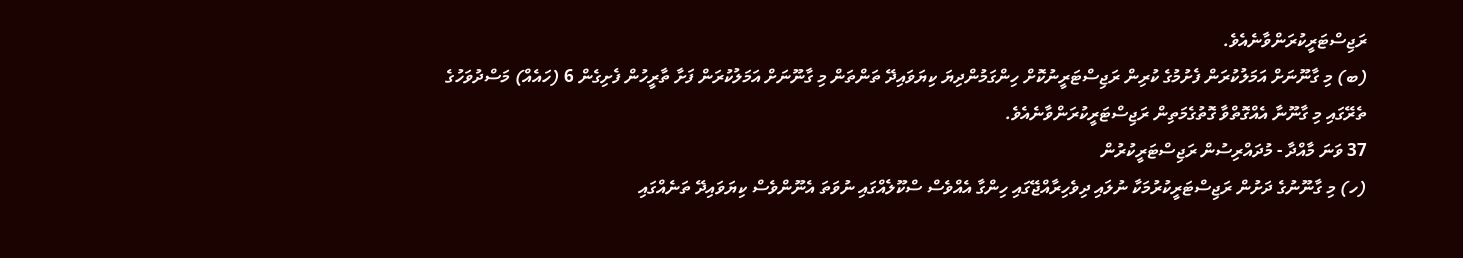ރަޖިސްޓަރީކުރަންވާނެއެވެ.
(ބ) މި ގާނޫނަށް އަމަލުކުރަން ފެށުމުގެ ކުރިން ރަޖިސްޓަރީނުކޮށް ހިންގަމުންދިޔަ ކިޔަވައިދޭ ތަންތަން މި ގާނޫނަށް އަމަލުކުރަން ފަށާ ތާރީހުން ފެށިގެން 6 (ހައެއް) މަސްދުވަހުގެ ތެރޭގައި މި ގާނޫނާ އެއްގޮތްވާ ގޮތުގެމަތިން ރަޖިސްޓަރީކުރަންވާނެއެވެ.
37 ވަނަ މާއްދާ - މުދައްރިސުން ރަޖިސްޓަރީކުރުން
(ހ) މި ގާނޫނުގެ ދަށުން ރަޖިސްޓަރީކުރުމަކާ ނުލައި ދިވެހިރާއްޖޭގައި ހިންގާ އެއްވެސް ސްކޫލެއްގައި ނުވަތަ އެނޫންވެސް ކިޔަވައިދޭ ތަނެއްގައި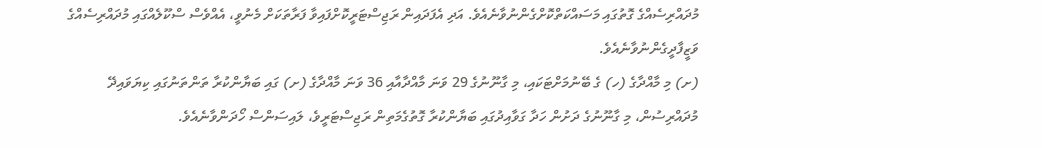މުދައްރިސެއްގެ ގޮތުގައި މަސައްކަތްކޮށްގެންނުވާނެއެވެ. އަދި އެފަދައިން ރަޖިސްޓަރީކޮށްފައިވާ ފަރާތަކަށް މެނުވީ، އެއްވެސް ސްކޫލެއްގައި މުދައްރިސެއްގެ ވަޒީފާދީގެންނުވާނެއެވެ.
(ށ) މި މާއްދާގެ (ހ) ގެ ބޭނުމަށްޓަކައި، މި ގާނޫނުގެ 29 ވަނަ މާއްދާއާއި 36 ވަނަ މާއްދާގެ (ށ) ގައި ބަޔާންކުރާ ތަންތަނުގައި ކިޔަވައިދޭ މުދައްރިސުން، މި ގާނޫނުގެ ދަށުން ހަދާ ގަވާއިދުގައި ބަޔާންކުރާ ގޮތުގެމަތިން ރަޖިސްޓަރީވެ، ލައިސަންސް ހޯދަންވާނެއެވެ.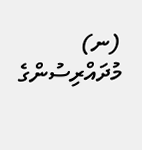(ނ) މުދައްރިސުންގެ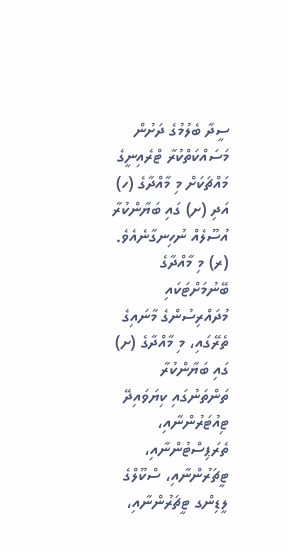ސީދާ ބެލުމުގެ ދަށުން މަސައްކަތްކުރާ ޓްރެއިނީގެ މައްޗަކަށް މި މާއްދާގެ (ހ) އަދި (ށ) ގައި ބަޔާންކުރާ އުސޫލެއް ނުހިނގާނެއެވެ.
(ރ) މި މާއްދާގެ ބޭނުމަށްޓަކައި މުދައްރިސުންގެ މާނައިގެ ތެރޭގައި، މި މާއްދާގެ (ށ) ގައި ބަޔާންކުރާ ތަންތަނުގައި ކިޔަވައިދޭ ޓިއުޓަރުންނާއި، ތެރަޕިސްޓުންނާއި، ޓީޗަރުންނާއި، ސްކޫލްގެ ލީޑިންގ ޓީޗަރުންނާއި،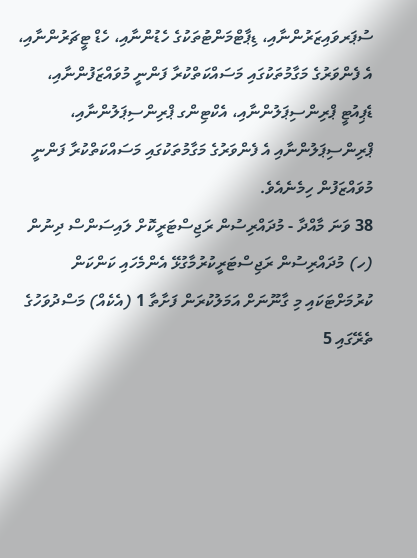ސުޕަރވައިޒަރުންނާއި، ޑިޕާޓްމަންޓުތަކުގެ ހެޑުންނާއި، ހެޑް ޓީޗަރުންނާއި،  އެ ފެންވަރުގެ މަގާމުތަކުގައި މަސައްކަތްކުރާ ފަންނީ މުވައްޒަފުންނާއި، ޑެޕިއުޓީ ޕްރިންސިޕަލުންނާއި، އެކްޓިންގ ޕްރިންސިޕަލުންނާއި، ޕްރިންސިޕަލުންނާއި އެ ފެންވަރުގެ މަގާމުތަކުގައި މަސައްކަތްކުރާ ފަންނީ މުވައްޒަފުން ހިމެނެއެވެ.
38 ވަނަ މާއްދާ - މުދައްރިސުން ރަޖިސްޓަރީކޮށް ލައިސަންސް ދިނުން
(ހ) މުދައްރިސުން ރަޖިސްޓަރީކުރުމާގުޅޭ އެންމެހައި ކަންކަން ކުރުމަށްޓަކައި މި ގާނޫނަށް އަމަލުކުރަން ފަށާތާ 1 (އެކެއް) މަސްދުވަހުގެ ތެރޭގައި 5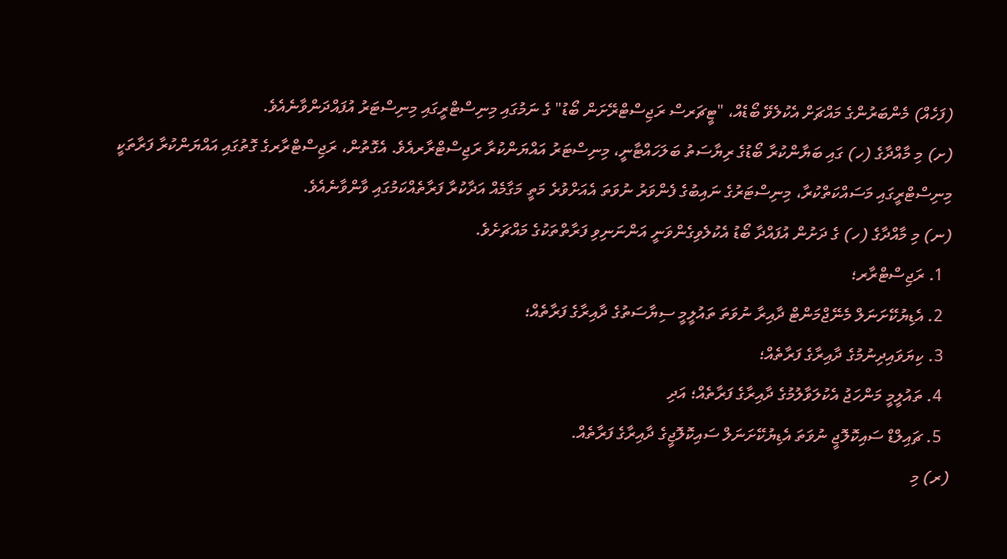(ފަހެއް) މެންބަރުންގެ މައްޗަށް އެކުލެވޭ ބޯޑެއް، "ޓީޗަރސް ރަޖިސްޓްރޭށަން ބޯޑު" ގެ ނަމުގައި މިނިސްޓްރީގައި މިނިސްޓަރު އުފައްދަންވާނެއެވެ.
(ށ) މި މާއްދާގެ (ހ) ގައި ބަޔާންކުރާ ބޯޑުގެ ރިޔާސަތު ބަލަހައްޓާނީ، މިނިސްޓަރު އައްޔަންކުރާ ރަޖިސްޓްރާރއެވެ. އެގޮތުން، ރަޖިސްޓްރާރގެ ގޮތުގައި އައްޔަންކުރާ ފަރާތަކީ މިނިސްޓްރީގައި މަސައްކަތްކުރާ، މިނިސްޓަރުގެ ނައިބުގެ ފެންވަރު ނުވަތަ އެއަށްވުރެ މަތީ މަގާމެއް އަދާކުރާ ފަރާތެއްކަމުގައި ވާންވާނެއެވެ.
(ނ) މި މާއްދާގެ (ހ) ގެ ދަށުން އުފައްދާ ބޯޑު އެކުލެވިގެންވަނީ އަންނަނިވި ފަރާތްތަކުގެ މައްޗަށެވެ.
  1. ރަޖިސްޓްރާރ؛
  2. އެޑިޔުކޭށަނަލް މެނޭޖްމަންޓް ދާއިރާ ނުވަތަ ތައުލީމީ ސިޔާސަތުގެ ދާއިރާގެ ފަރާތެއް؛
  3. ކިޔަވައިދިނުމުގެ ދާއިރާގެ ފަރާތެއް؛
  4. ތައުލީމީ މަންހަޖު އެކުލަވާލުމުގެ ދާއިރާގެ ފަރާތެއް؛ އަދި
  5. ޗައިލްޑް ސައިކޮލޮޖީ ނުވަތަ އެޑިޔުކޭށަނަލް ސައިކޮލޮޖީގެ ދާއިރާގެ ފަރާތެއް.
(ރ) މި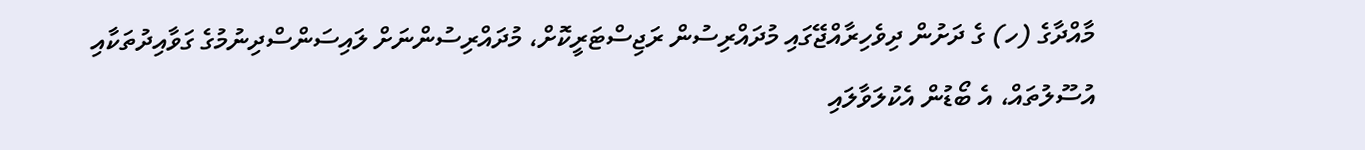މާއްދާގެ (ހ) ގެ ދަށުން ދިވެހިރާއްޖޭގައި މުދައްރިސުން ރަޖިސްޓަރީކޮށް، މުދައްރިސުންނަށް ލައިސަންސްދިނުމުގެ ގަވާއިދުތަކާއި އުސޫލުތައް، އެ ބޯޑުން އެކުލަވާލައި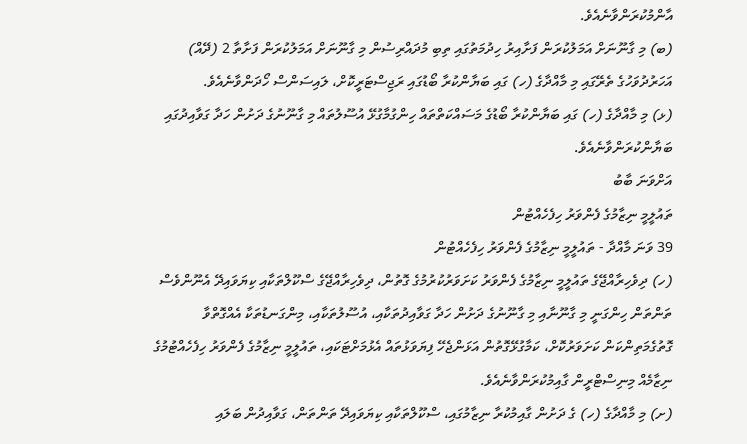އާންމުކުރަންވާނެއެވެ.
(ބ) މި ގާނޫނަށް އަމަލުކުރަން ފަށާއިރު ހިދުމަތުގައި ތިބި މުދައްރިސުން މި ގާނޫނަށް އަމަލުކުރަން ފަށާތާ 2 (ދޭއް) އަހަރުދުވަހުގެ ތެރޭގައި މި މާއްދާގެ (ހ) ގައި ބަޔާންކުރާ ބޯޑުގައި ރަޖިސްޓަރީކޮށް، ލައިސަންސް ހޯދަންވާނެއެވެ.
(ޅ) މި މާއްދާގެ (ހ) ގައި ބަޔާންކުރާ ބޯޑުގެ މަސައްކަތްތައް ހިންގުމާގުޅޭ އުސޫލުތައް މި ގާނޫނުގެ ދަށުން ހަދާ ގަވާއިދުގައި ބަޔާންކުރަންވާނެއެވެ.
އަށްވަނަ ބާބު
ތައުލީމީ ނިޒާމުގެ ފެންވަރު ހިފެހެއްޓުން
39 ވަނަ މާއްދާ - ތައުލީމީ ނިޒާމުގެ ފެންވަރު ހިފެހެއްޓުން
(ހ) ދިވެހިރާއްޖޭގެ ތައުލީމީ ނިޒާމުގެ ފެންވަރު ކަށަވަރުކުރުމުގެ ގޮތުން، ދިވެހިރާއްޖޭގެ ސްކޫލްތަކާއި ކިޔަވައިދޭ އެނޫންވެސް ތަންތަން ހިންގަނީ މި ގާނޫނާއި މި ގާނޫނުގެ ދަށުން ހަދާ ގަވާއިދުތަކާއި، އުސޫލުތަކާއި، މިންގަނޑުތަކާ އެއްގޮތްވާ ގޮތުގެމަތިންކަން ކަށަވަރުކޮށް، ކަމާގުޅޭގޮތުން އަޅަންޖެހޭ ފިޔަވަޅުތައް އެޅުމަށްޓަކައި، ތައުލީމީ ނިޒާމުގެ ފެންވަރު ހިފެހެއްޓުމުގެ ނިޒާމެއް މިނިސްޓްރީން ގާއިމުކުރަންވާނެއެވެ.
(ށ) މި މާއްދާގެ (ހ) ގެ ދަށުން ގާއިމުކުރާ ނިޒާމުގައި، ސްކޫލްތަކާއި ކިޔަވައިދޭ ތަންތަން، ގަވާއިދުން ބަލައި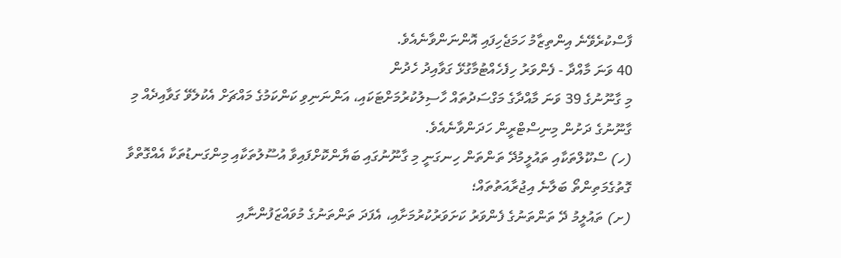ފާސްކުރެވޭނެ އިންތިޒާމު ހަމަޖެހިފައި އޮންނަންވާނެއެވެ.
40 ވަނަ މާއްދާ - ފެންވަރު ހިފެހެއްޓުމާގުޅޭ ގަވާއިދު ހެދުން
މި ގާނޫނުގެ 39 ވަނަ މާއްދާގެ މަގްސަދުތައް ހާސިލުކުރުމަށްޓަކައި، އަންނަނިވި ކަންކަމުގެ މައްޗަށް އެކުލެވޭ ގަވާއިދެއް މި ގާނޫނުގެ ދަށުން މިނިސްޓްރީން ހަދަންވާނެއެވެ.
(ހ) ސްކޫލްތަކާއި ތައުލީމުދޭ ތަންތަން ހިނގަނީ މި ގާނޫނުގައި ބަޔާންކޮށްފައިވާ އުސޫލުތަކާއި މިންގަނޑުތަކާ އެއްގޮތްވާ ގޮތުގެމަތިންތޯ ބަލާނެ އިޖުރާއަތުތައް؛
(ށ) ތައުލީމު ދޭ ތަންތަނުގެ ފެންވަރު ކަށަވަރުކުރުމަށާއި، އެފަދަ ތަންތަނުގެ މުވައްޒަފުންނާއި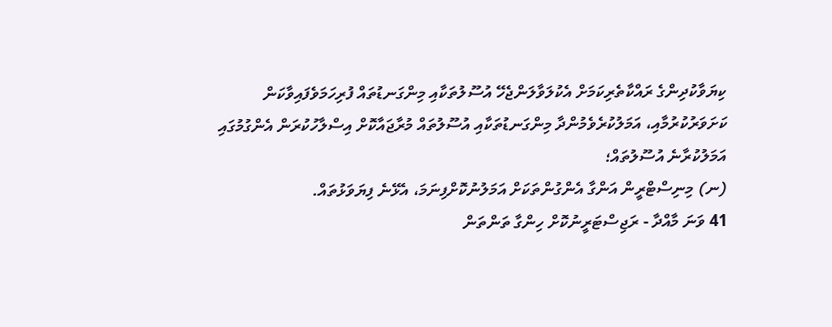ކިޔަވާކުދިންގެ ރައްކާތެރިކަމަށް އެކުލަވާލަންޖެހޭ އުސޫލުތަކާއި މިންގަނޑުތައް ފުރިހަމަވެފައިވާކަން ކަށަވަރުކުރުމާއި، އަމަލުކުރެވެމުންދާ މިންގަނޑުތަކާއި އުސޫލުތައް މުރާޖައާކޮށް އިސްލާހުކުރަން އެންގުމުގައި އަމަލުކުރާނެ އުސޫލުތައް؛
(ނ) މިނިސްޓްރީން އަންގާ އެންގުންތަކަށް އަމަލުނުކޮށްފިނަމަ، އެޅޭނެ ފިޔަވަޅުތައް.
41 ވަނަ މާއްދާ - ރަޖިސްޓަރީނުކޮށް ހިންގާ ތަންތަން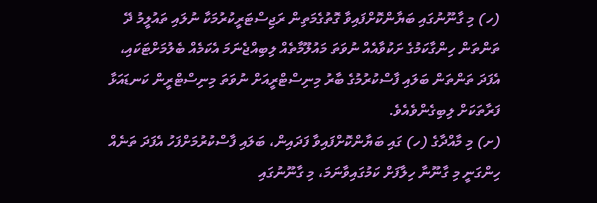(ހ) މި ގާނޫނުގައި ބަޔާންކޮށްފައިވާ ގޮތުގެމަތިން ރަޖިސްޓަރީކުރުމަކާ ނުލައި ތައުލީމު ދޭ ތަންތަން ހިންގާކަމުގެ ށަކުވާއެއް ނުވަތަ މައުލޫމާތެއް ލިބިއްޖެނަމަ އެކަމެއް ބެލުމަށްޓަކައި، އެފަދަ ތަންތަން ބަލައި ފާސްކުރުމުގެ ބާރު މިނިސްޓްރީއަށް ނުވަތަ މިނިސްޓްރީން ކަނޑައަޅާ ފަރާތަކަށް ލިބިގެންވެއެވެ.
(ށ) މި މާއްދާގެ (ހ) ގައި ބަޔާންކޮށްފައިވާ ފަދައިން، ބަލައި ފާސްކުރުމަށްފަހު އެފަދަ ތަނެއް ހިންގަނީ މި ގާނޫނާ ހިލާފަށް ކަމުގައިވާނަމަ، މި ގާނޫނުގައި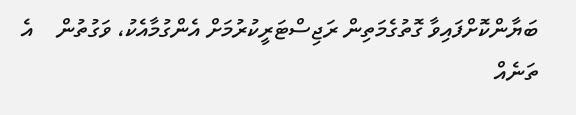ބަޔާންކޮށްފައިވާ ގޮތުގެމަތިން ރަޖިސްޓަރީކުރުމަށް އެންގުމާއެކު، ވަގުތުން    އެ ތަނެއް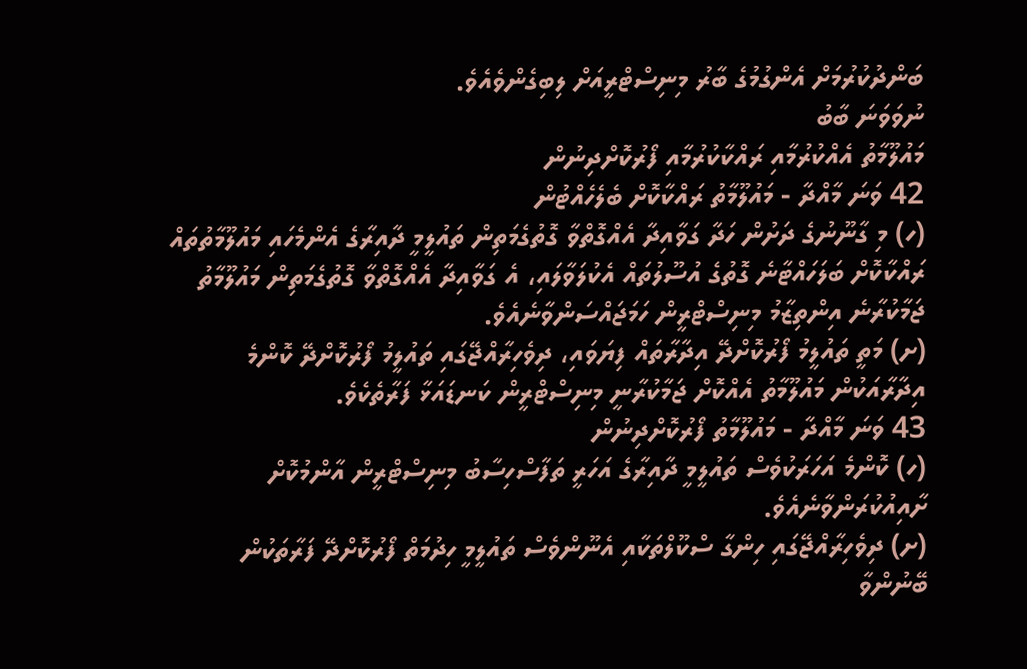ބަންދުކުރުމަށް އެންގުމުގެ ބާރު މިނިސްޓްރީއަށް ލިބިގެންވެއެވެ.
ނުވަވަނަ ބާބު
މައުލޫމާތު އެއްކުރުމާއި ރައްކާކުރުމާއި ފޯރުކޮށްދިނުން
42 ވަނަ މާއްދާ - މައުލޫމާތު ރައްކާކޮށް ބެލެހެއްޓުން
(ހ) މި ގާނޫނުގެ ދަށުން ހަދާ ގަވާއިދާ އެއްގޮތްވާ ގޮތުގެމަތިން ތައުލީމީ ދާއިރާގެ އެންމެހައި މައުލޫމާތުތައް ރައްކާކޮށް ބަލަހައްޓާނެ ގޮތުގެ އުސޫލުތައް އެކުލަވާލައި، އެ ގަވާއިދާ އެއްގޮތްވާ ގޮތުގެމަތިން މައުލޫމާތު ޖަމާކުރާނެ އިންތިޒާމު މިނިސްޓްރީން ހަމަޖައްސަންވާނެއެވެ.
(ށ) މަތީ ތައުލީމު ފޯރުކޮށްދޭ އިދާރާތައް ފިޔަވައި، ދިވެހިރާއްޖޭގައި ތައުލީމު ފޯރުކޮށްދޭ ކޮންމެ އިދާރާއަކުން މައުލޫމާތު އެއްކޮށް ޖަމާކުރާނީ މިނިސްޓްރީން ކަނޑައަޅާ ފަރާތެކެވެ.
43 ވަނަ މާއްދާ - މައުލޫމާތު ފޯރުކޮށްދިނުން
(ހ) ކޮންމެ އަހަރަކުވެސް ތައުލީމީ ދާއިރާގެ އަހަރީ ތަފާސްހިސާބު މިނިސްޓްރީން އާންމުކޮށް ށާއިއުކުރަންވާނެއެވެ.
(ށ) ދިވެހިރާއްޖޭގައި ހިންގާ ސްކޫލްތަކާއި އެނޫންވެސް ތައުލީމީ ހިދުމަތް ފޯރުކޮށްދޭ ފަރާތަކުން ބޭނުންވާ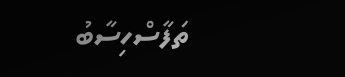ތަފާސްހިސާބު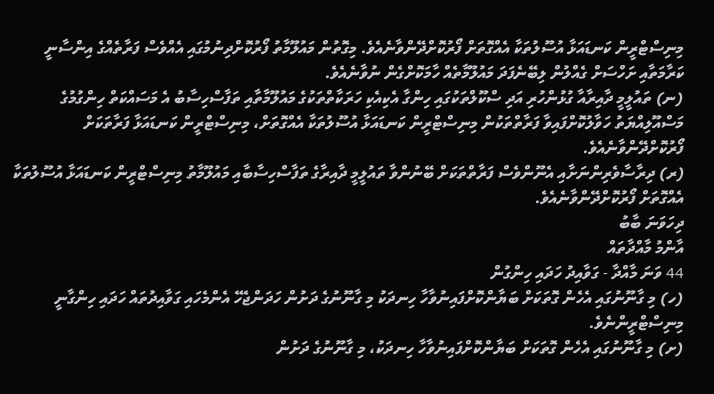މިނިސްޓްރީން ކަނޑައަޅާ އުސޫލުތަކާ އެއްގޮތަށް ފޯރުކޮށްދޭންވާނެއެވެ. މިގޮތުން މައުލޫމާތު ފޯރުކޮށްދިނުމުގައި އެއްވެސް ފަރާތެއްގެ އިންސާނީ ކަރާމަތާއި ށަހްސަށް ގެއްލުން ލިބޭނެފަދަ މައުލޫމާތެއް ހާމަކޮށްގެން ނުވާނެއެވެ.
(ނ) ތައުލީމީ ދާއިރާއާ ގުޅުންހުރި އަދި ސްކޫލްތަކުގައި ހިންގާ އެކިއެކި ހަރަކާތްތަކުގެ މައުލޫމާތާއި ތަފާސްހިސާބު އެ މަސައްކަތް ހިންގުމުގެ މަސްއޫލިއްޔަތު ހަވާލުކޮށްފައިވާ ފަރާތްތަކުން މިނިސްޓްރީން ކަނޑައަޅާ އުސޫލުތަކާ އެއްގޮތަށް، މިނިސްޓްރީން ކަނޑައަޅާ ފަރާތަކަށް ފޯރުކޮށްދޭންވާނެއެވެ.
(ރ) ދިރާސާވެރިންނަށާއި އެނޫންވެސް ފަރާތްތަކަށް ބޭނުންވާ ތައުލީމީ ދާއިރާގެ ތަފާސްހިސާބާއި މައުލޫމާތު މިނިސްޓްރީން ކަނޑައަޅާ އުސޫލުތަކާ އެއްގޮތަށް ފޯރުކޮށްދޭންވާނެއެވެ.
ދިހަވަނަ ބާބު
އާންމު މާއްދާތައް
44 ވަނަ މާއްދާ - ގަވާއިދު ހަދައި ހިންގުން
(ހ) މި ގާނޫނުގައި އެހެން ގޮތަކަށް ބަޔާންކޮށްފައިނުވާހާ ހިނދަކު މި ގާނޫނުގެ ދަށުން ހަދަންޖެހޭ އެންމެހައި ގަވާއިދުތައް ހަދައި ހިންގާނީ މިނިސްޓްރީންނެވެ.
(ށ) މި ގާނޫނުގައި އެހެން ގޮތަކަށް ބަޔާންކޮށްފައިނުވާހާ ހިނދަކު، މި ގާނޫނުގެ ދަށުން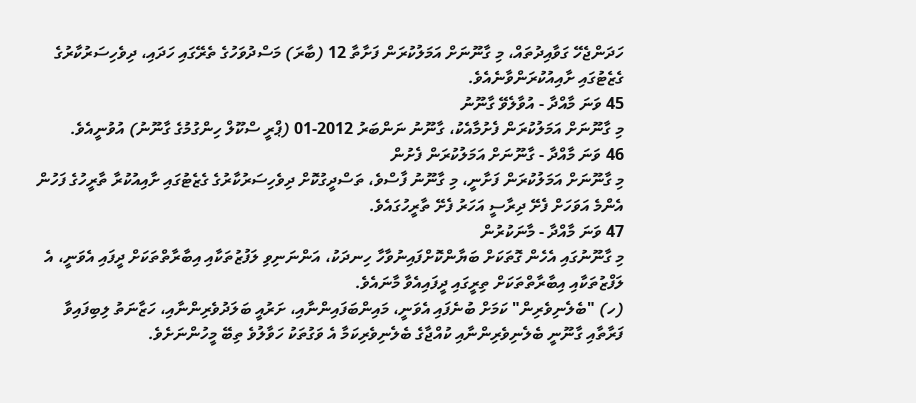ހަދަންޖެހޭ ގަވާއިދުތައް، މި ގާނޫނަށް އަމަލުކުރަން ފަށާތާ 12 (ބާރަ) މަސްދުވަހުގެ ތެރޭގައި ހަދައި، ދިވެހިސަރުކާރުގެ ގެޒެޓުގައި ށާއިއުކުރަންވާނެއެވެ.
45 ވަނަ މާއްދާ - އުވާލެވޭ ގާނޫނު
މި ގާނޫނަށް އަމަލުކުރަން ފެށުމާއެކު، ގާނޫނު ނަންބަރު 2012-01 (ޕްރީ ސްކޫލް ހިންގުމުގެ ގާނޫނު) އުވުނީއެވެ.
46 ވަނަ މާއްދާ - ގާނޫނަށް އަމަލުކުރަން ފެށުން
މި ގާނޫނަށް އަމަލުކުރަން ފަށާނީ، މި ގާނޫނު ފާސްވެ، ތަސްދީގުކޮށް ދިވެހިސަރުކާރުގެ ގެޒެޓުގައި ށާއިއުކުރާ ތާރީހުގެ ފަހުން އެންމެ އަވަހަށް ފެށޭ ދިރާސީ އަހަރު ފެށޭ ތާރީހުގައެވެ.
47 ވަނަ މާއްދާ - މާނަކުރުން
މި ގާނޫނުގައި އެހެން ގޮތަކަށް ބަޔާންކޮށްފައިނުވާހާ ހިނދަކު، އަންނަނިވި ލަފުޒުތަކާއި އިބާރާތްތަކަށް ދީފައި އެވަނީ، އެ ލަފްޒުތަކާއި އިބާރާތްތަކަށް ތިރީގައި ދީފައިއެވާ މާނައެވެ.
(ހ) "ބެލެނިވެރިން" ކަމަށް ބުނެފައި އެވަނީ، މައިންބަފައިންނާއި، ށަރުއީ ބަލަދުވެރިންނާއި، ހަޒާނަތު ލިބިފައިވާ ފަރާތާއި ގާނޫނީ ބެލެނިވެރިންނާއި ކުއްޖާގެ ބެލެނިވެރިކަމާ އެ ވަގުތަކު ހަވާލުވެ ތިބޭ މީހުންނަށެވެ.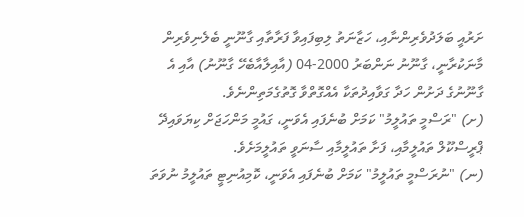ށަރުއީ ބަލަދުވެރިންނާއި، ހަޒާނަތު ލިބިފައިވާ ފަރާތާއި ގާނޫނީ ބެލެނިވެރިން މާނަކުރާނީ، ގާނޫނު ނަންބަރު 2000-04 (އާއިލާއާބެހޭ ގާނޫނު) އާއި އެ ގާނޫނުގެ ދަށުން ހަދާ ގަވާއިދުތަކާ އެއްގޮތްވާ ގޮތުގެމަތިންނެވެ.
(ށ) "ރަސްމީ ތައުލީމު" ކަމަށް ބުނެފައި އެވަނީ، ގައުމީ މަންހަޖަށް ކިޔަވައިދޭ ޕްރީސްކޫލް ތައުލީމާއި، ފަށާ ތައުލީމާއި ސާނަވީ ތައުލީމަށެވެ.
(ނ) "ނުރަސްމީ ތައުލީމު" ކަމަށް ބުނެފައި އެވަނީ، ކޮމިއުނިޓީ ތައުލީމު ނުވަތަ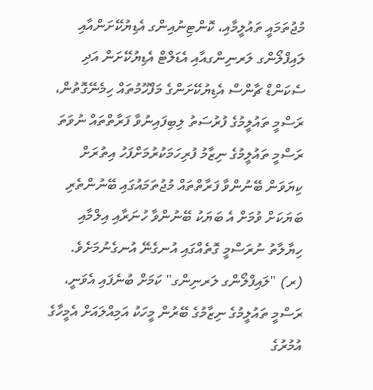މުޖުތަމައީ ތައުލީމާއި، ކޮންޓިނުއިންގ އެޑިޔުކޭށަންއާއި ލައިފްލޯންގ ލަރނިންގއާއި އެޑަލްޓް އެޑިޔުކޭށަން އަދި ސެކަންޑް ޗާންސް އެޑިޔުކޭށަންގެ މަފްހޫމުތައް ހިމެނޭގޮތުން، ރަސްމީ ތައުލީމުގެ ފުރުސަތު ލިބިފައިނުވާ ފަރާތްތައް ނުވަތަ ރަސްމީ ތައުލީމުގެ ނިޒާމު ފުރިހަމަކުރުމަށްފަހު އިތުރަށް ކިޔަވަން ބޭނުންވާ ފަރާތްތައް މުޖުތަމައުގައި ބޭނުންތެރި ބަޔަކަށް ވުމަށް އެ ބަޔަކު ބޭނުންވާ ހުނަރާއި އިލްމާއި ހިޔާލާތު ނުރަސްމީ ގޮތެއްގައި އުނގެނޭ އުނގެނުމަށެވެ.
(ރ) "ލައިފްލޯންގ ލަރނިންގ" ކަމަށް ބުނެފައި އެވަނީ، ރަސްމީ ތައުލީމުގެ ނިޒާމުގެ ބޭރުން މީހަކު އަމިއްލައަށް އެމީހާގެ އުމުރުގެ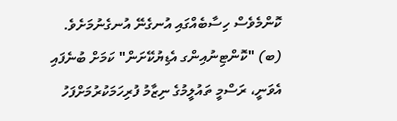ކޮންމެވެސް ހިސާބެއްގައި އުނގެނޭ އުނގެނުމަށެވެ.
(ބ) "ކޮންޓިނުއިންގ އެޑިޔުކޭށަން" ކަމަށް ބުނެފައި އެވަނީ، ރަސްމީ ތައުލީމުގެ ނިޒާމު ފުރިހަމަކުރުމަށްފަހު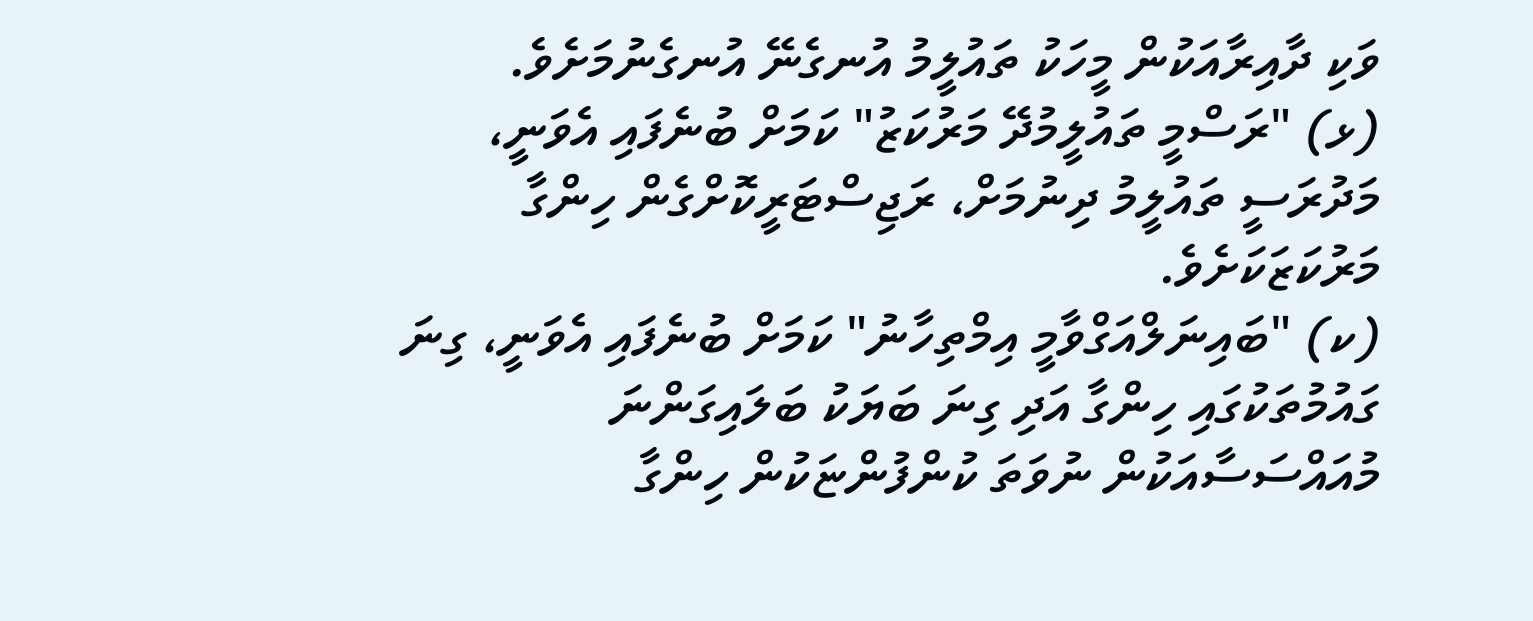ވަކި ދާއިރާއަކުން މީހަކު ތައުލީމު އުނގެނޭ އުނގެނުމަށެވެ.
(ޅ) "ރަސްމީ ތައުލީމުދޭ މަރުކަޒު" ކަމަށް ބުނެފައި އެވަނީ، މަދުރަސީ ތައުލީމު ދިނުމަށް، ރަޖިސްޓަރީކޮށްގެން ހިންގާ މަރުކަޒަކަށެވެ.
(ކ) "ބައިނަލްއަގްވާމީ އިމްތިހާނު" ކަމަށް ބުނެފައި އެވަނީ، ގިނަ ގައުމުތަކުގައި ހިންގާ އަދި ގިނަ ބަޔަކު ބަލައިގަންނަ މުއައްސަސާއަކުން ނުވަތަ ކުންފުންޏަކުން ހިންގާ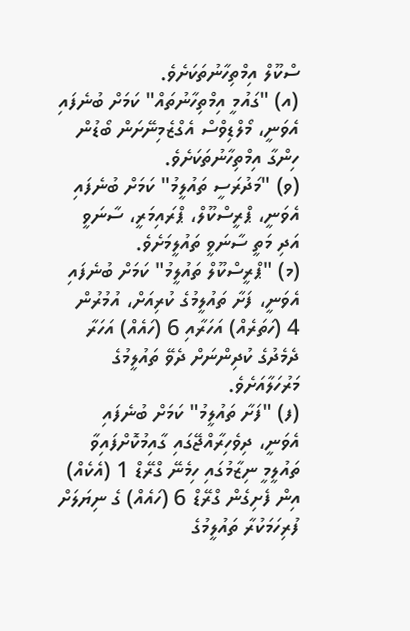ސްކޫލް އިމްތިހާނުތަކަށެވެ.
(އ) "ގައުމީ އިމްތިހާނުތައް" ކަމަށް ބުނެފައި އެވަނީ، މޯލްޑިވްސް އެގްޒެމިނޭށަން ބޯޑުން ހިންގާ އިމްތިހާނުތަކަށެވެ.
(ވ) "މަދުރަސީ ތައުލީމު" ކަމަށް ބުނެފައި އެވަނީ، ޕްރީސްކޫލް، ޕްރައިމަރީ، ސާނަވީ އަދި މަތީ ސާނަވީ ތައުލީމަށެވެ.
(މ) "ޕްރީސްކޫލް ތައުލީމު" ކަމަށް ބުނެފައި އެވަނީ، ފަށާ ތައުލީމުގެ ކުރިއަށް، އުމުރުން 4 (ހަތަރެއް) އަހަރާއި 6 (ހައެއް) އަހަރާ ދެމެދުގެ ކުދިންނަށް ދެވޭ ތައުލީމުގެ މަރުހަލާއަށެވެ.
(ފ) "ފަށާ ތައުލީމު" ކަމަށް ބުނެފައި އެވަނީ، ދިވެހިރާއްޖޭގައި ގާއިމުކޮށްފައިވާ ތައުލީމީ ނިޒާމުގައި ހިމެނޭ ގްރޭޑް 1 (އެކެއް) އިން ފެށިގެން ގްރޭޑް 6 (ހައެއް) ގެ ނިޔަލަށް ފުރިހަމަކުރާ ތައުލީމުގެ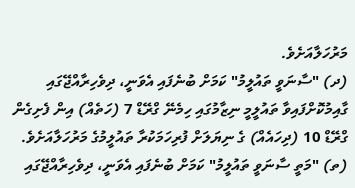މަރުހަލާއަށެވެ.
(ދ) "ސާނަވީ ތައުލީމު" ކަމަށް ބުނެފައި އެވަނީ، ދިވެހިރާއްޖޭގައި ގާއިމުކޮށްފައިވާ ތައުލީމީ ނިޒާމުގައި ހިމެނޭ ގްރޭޑް 7 (ހަތެއް) އިން ފެށިގެން ގްރޭޑް 10 (ދިހައެއް) ގެ ނިޔަލަށް ފުރިހަމަކުރާ ތައުލީމުގެ މަރުހަލާއަށެވެ.
(ތ) "މަތީ ސާނަވީ ތައުލީމު" ކަމަށް ބުނެފައި އެވަނީ، ދިވެހިރާއްޖޭގައި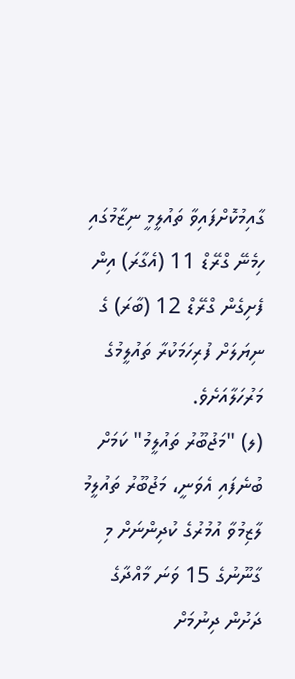ގާއިމުކޮށްފައިވާ ތައުލީމީ ނިޒާމުގައި ހިމެނޭ ގްރޭޑް 11 (އެގާރަ) އިން ފެށިގެން ގްރޭޑް 12 (ބާރަ) ގެ ނިޔަލަށް ފުރިހަމަކުރާ ތައުލީމުގެ މަރުހަލާއަށެވެ.
(ލ) "މަޖުބޫރު ތައުލީމު" ކަމަށް ބުނެފައި އެވަނީ، މަޖުބޫރު ތައުލީމު ލާޒިމުވާ އުމުރުގެ ކުދިންނަށް މި ގާނޫނުގެ 15 ވަނަ މާއްދާގެ ދަށުން ދިނުމަށް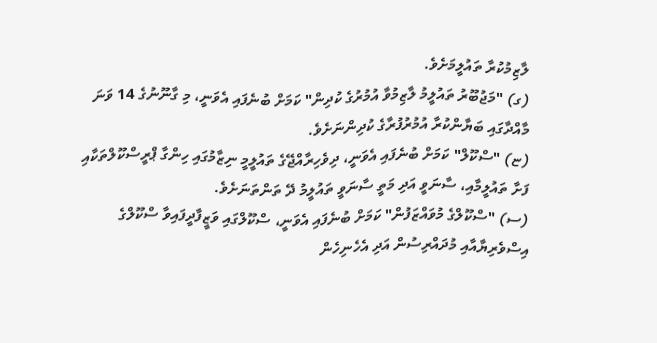ލާޒިމުކުރާ ތައުލީމަށެވެ.
(ގ) "މަޖުބޫރު ތައުލީމު ލާޒިމުވާ އުމުރުގެ ކުދިން" ކަމަށް ބުނެފައި އެވަނީ، މި ގާނޫނުގެ 14 ވަނަ މާއްދާގައި ބަޔާންކުރާ އުމުރުފުރާގެ ކުދިންނަށެވެ.
(ޏ) "ސްކޫލް" ކަމަށް ބުނެފައި އެވަނީ، ދިވެހިރާއްޖޭގެ ތައުލީމީ ނިޒާމުގައި ހިންގާ ޕްރީސްކޫލްތަކާއި ފަށާ ތައުލީމާއި، ސާނަވީ އަދި މަތީ ސާނަވީ ތައުލީމު ދޭ ތަންތަނަށެވެ.
(ސ) "ސްކޫލްގެ މުވައްޒަފުން" ކަމަށް ބުނެފައި އެވަނީ، ސްކޫލްގައި ވަޒީފާދީފައިވާ ސްކޫލްގެ އިސްވެރިޔާއާއި މުދައްރިސުން އަދި އެހެނިހެން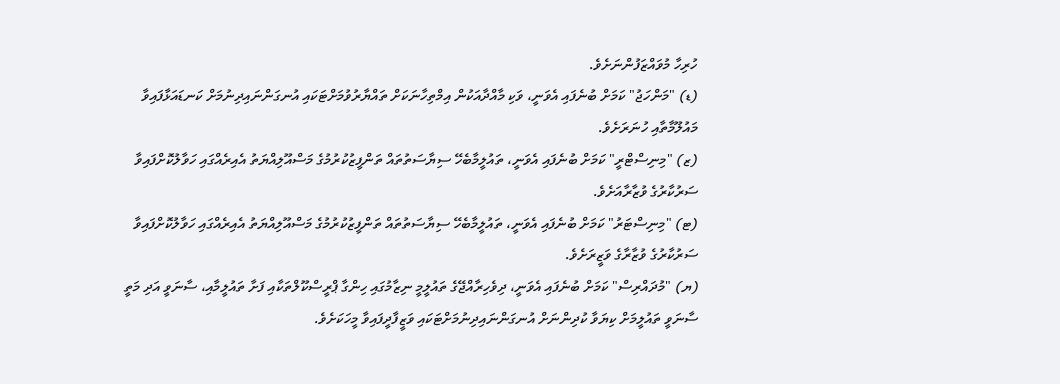ހުރިހާ މުވައްޒަފުންނަށެވެ.
(ޑ) "މަންހަޖު" ކަމަށް ބުނެފައި އެވަނީ، ވަކި މާއްދާއަކުން އިމްތިހާނަކަށް ތައްޔާރުވުމަށްޓަކައި އުނގަންނައިދިނުމަށް ކަނޑައަޅާފައިވާ މައުލޫމާތާއި ހުނަރަށެވެ.
(ޒ) "މިނިސްޓްރީ" ކަމަށް ބުނެފައި އެވަނީ، ތައުލީމާބެހޭ ސިޔާސަތުތައް ތަންފީޒުކުރުމުގެ މަސްއޫލިއްޔަތު އެއިރެއްގައި ހަވާލުކޮށްފައިވާ ސަރުކާރުގެ ވުޒާރާއަށެވެ.
(ޓ) "މިނިސްޓަރު" ކަމަށް ބުނެފައި އެވަނީ، ތައުލީމާބެހޭ ސިޔާސަތުތައް ތަންފީޒުކުރުމުގެ މަސްއޫލިއްޔަތު އެއިރެއްގައި ހަވާލުކޮށްފައިވާ ސަރުކާރުގެ ވުޒާރާގެ ވަޒީރަށެވެ.
(ޔ) "މުދައްރިސް" ކަމަށް ބުނެފައި އެވަނީ، ދިވެހިރާއްޖޭގެ ތައުލީމީ ނިޒާމުގައި ހިންގާ ޕްރީސްކޫލްތަކާއި ފަށާ ތައުލީމާއި، ސާނަވީ އަދި މަތީ ސާނަވީ ތައުލީމަށް ކިޔަވާ ކުދިންނަށް އުނގަންނައިދިނުމަށްޓަކައި ވަޒީފާދީފައިވާ މީހަކަށެވެ.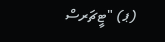(ޕ) "ޓީޗަރސް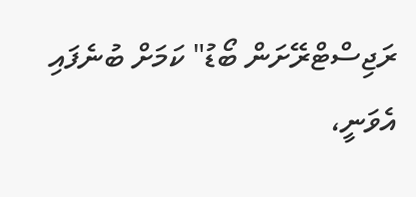ރަޖިސްޓްރޭށަން ބޯޑު" ކަމަށް ބުނެފައި އެވަނީ،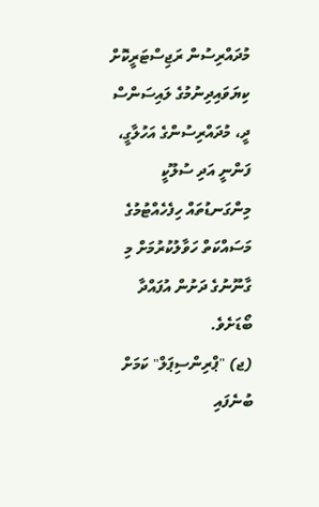މުދައްރިސުން ރަޖިސްޓަރީކޮށް ކިޔަވައިދިނުމުގެ ލައިސަންސް ދީ، މުދައްރިސުންގެ އަހުލާގީ، ފަންނީ އަދި ސުލޫކީ މިންގަނޑުތައް ހިފެހެއްޓުމުގެ މަސައްކަތް ހަވާލުކުރުމަށް މި ގާނޫނުގެ ދަށުން އުފައްދާ ބޯޑަށެވެ.
(ޖ) "ޕްރިންސިޕަލް" ކަމަށް ބުނެފައި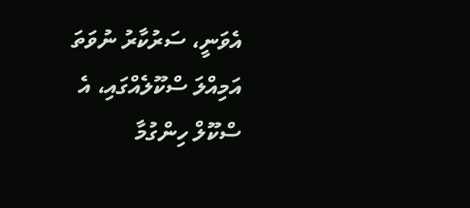އެވަނީ، ސަރުކާރު ނުވަތަ އަމިއްލަ ސްކޫލެއްގައި، އެ ސްކޫލް ހިންގުމާ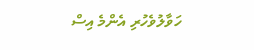ހަވާލުވެހުރި އެންމެ އިސް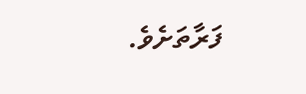ފަރާތަށެވެ.